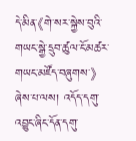དེ་མིན་《གེ་སར་སྐྱེས་བུའི་གཡང་སྒྱེ་དྲུབ་ཚུལ་ངོ་མཚར་གཡང་མཛོད་བཞུགས་》ཞེས་པ་ལས། འདོད་དགུ་འབྱུང་ཞིང་དོན་དགུ་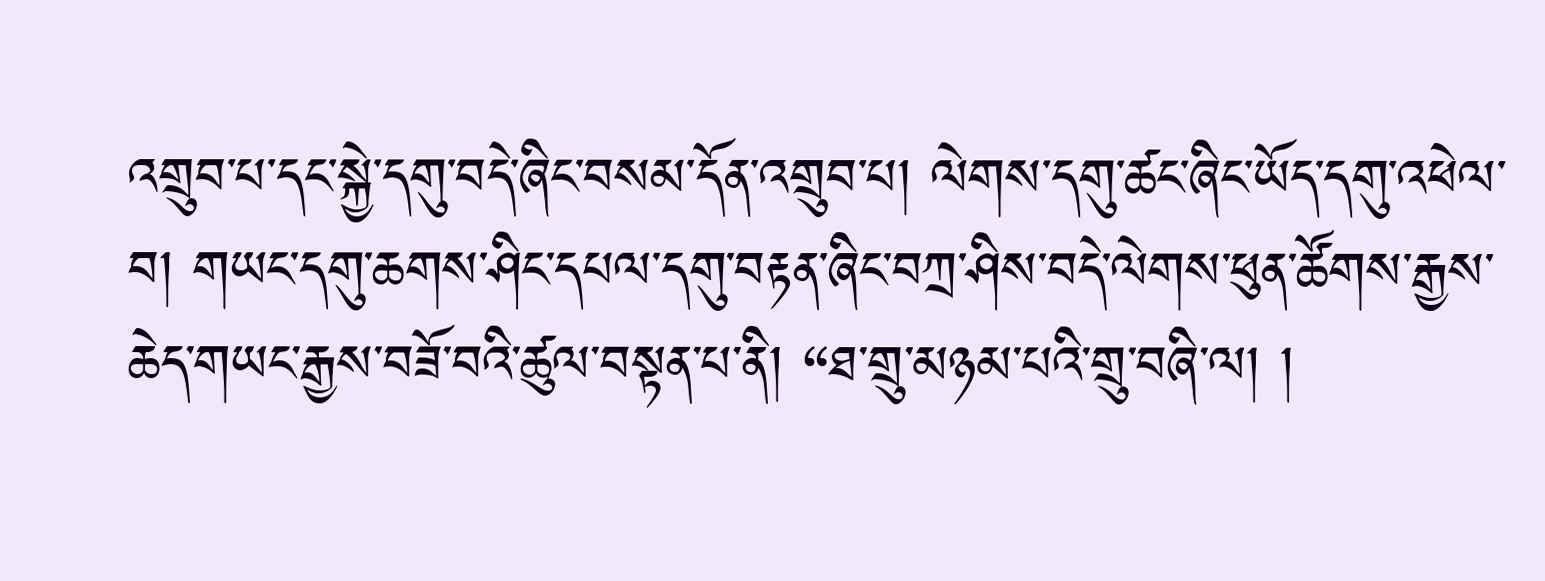འགྲུབ་པ་དང་སྐྱེ་དགུ་བདེ་ཞིང་བསམ་དོན་འགྲུབ་པ། ལེགས་དགུ་ཚང་ཞིང་ཡོད་དགུ་འཕེལ་བ། གཡང་དགུ་ཆགས་ཤིང་དཔལ་དགུ་བརྟན་ཞིང་བཀྲ་ཤིས་བདེ་ལེགས་ཕུན་ཚོགས་རྒྱས་ཆེད་གཡང་རྒྱས་བཟོ་བའི་ཚུལ་བསྟན་པ་ནི། “ཐ་གྲུ་མཉམ་པའི་གྲུ་བཞི་ལ། །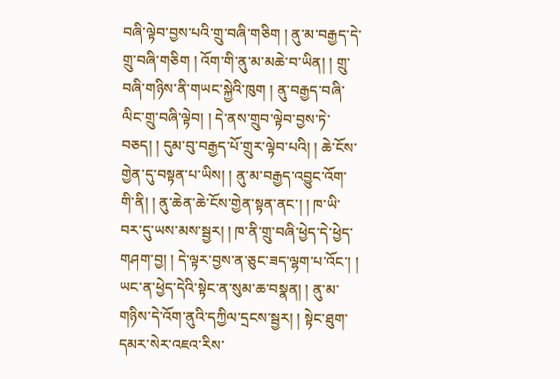བཞི་ལྟེབ་བྱས་པའི་གྲུ་བཞི་གཅིག ། ནུ་མ་བརྒྱད་དེ་གྲུ་བཞི་གཅིག ། འོག་གི་ནུ་མ་མཆེ་བ་ཡིན། ། གྲུ་བཞི་གཉིས་ནི་གཡང་སྐྱེའི་ཁུག ། ནུ་བརྒྱད་བཞི་ལིང་གྲུ་བཞི་ལྟེབ། ། དེ་ནས་གྲུབ་ལྟེབ་བྱས་ཏེ་བཅད། ། དུམ་བུ་བརྒྱད་པོ་གྲུར་ལྟེབ་པའི། ། ཆེ་ངོས་གྱེན་དུ་བསྟན་པ་ཡིས། ། ནུ་མ་བརྒྱད་འབྱུང་འོག་གི་ནི། ། ནུ་ཆེན་ཆེ་ངོས་གྱེན་སྟན་ནང་། ། ཁ་ཡི་བར་དུ་ཡས་མས་སྦྱར། ། ཁ་ནི་གྲུ་བཞི་ཕྱེད་དེ་ཕྱེད་གཤག་བྱ། ། དེ་ལྟར་བྱས་ན་ཅུང་ཟད་ལྷག་པ་འོང་། ། ཡང་ན་ཕྱེད་དེའི་སྟེང་ན་སུམ་ཆ་བསྣན། ། ནུ་མ་གཉིས་དེ་འོག་ནུའི་དཀྱིལ་དྲངས་སྦྱར། ། སྟེང་ཐུག་དམར་སེར་འཇའ་རིས་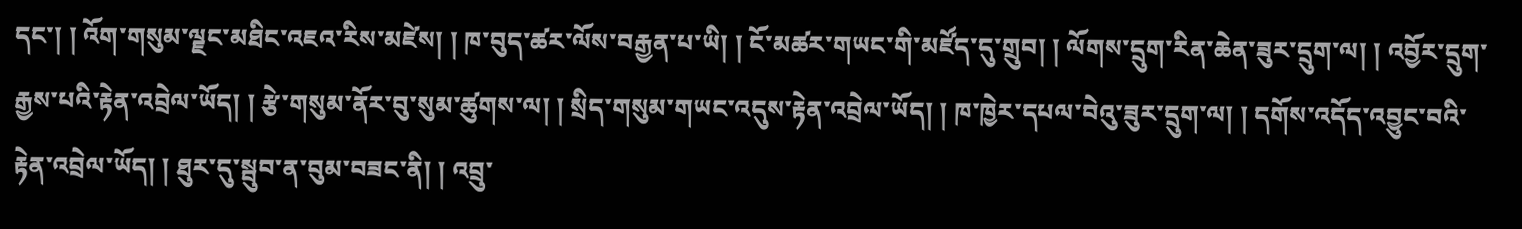དང་། ། འོག་གསུམ་ལྗང་མཐིང་འཇའ་རིས་མཛེས། ། ཁ་བུད་ཚར་ལོས་བརྒྱན་པ་ཡི། ། ངོ་མཚར་གཡང་གི་མཛོད་དུ་གྲུབ། ། ལོགས་དྲུག་རིན་ཆེན་ཟུར་དྲུག་ལ། ། འབྱོར་དྲུག་རྒྱས་པའི་རྟེན་འབྲེལ་ཡོད། ། རྩེ་གསུམ་ནོར་བུ་སུམ་ཚུགས་ལ། ། སྲིད་གསུམ་གཡང་འདུས་རྟེན་འབྲེལ་ཡོད། ། ཁ་ཁྱེར་དཔལ་བེའུ་ཟུར་དྲུག་ལ། ། དགོས་འདོད་འབྱུང་བའི་རྟེན་འབྲེལ་ཡོད། ། ཐུར་དུ་སྦུབ་ན་བུམ་བཟང་ནི། ། འབྲུ་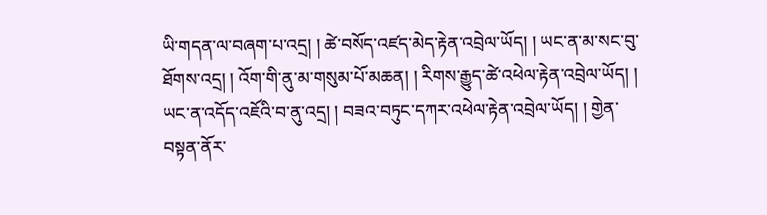ཡི་གདན་ལ་བཞག་པ་འདྲ། ། ཚེ་བསོད་འཛད་མེད་རྟེན་འབྲེལ་ཡོད། ། ཡང་ན་མ་སང་བུ་ཐོགས་འདྲ། ། འོག་གི་ནུ་མ་གསུམ་པོ་མཆན། ། རིགས་རྒྱུད་ཚེ་འཕེལ་རྟེན་འབྲེལ་ཡོད། ། ཡང་ན་འདོད་འཇོའི་བ་ནུ་འདྲ། ། བཟའ་བཏུང་དཀར་འཕེལ་རྟེན་འབྲེལ་ཡོད། ། གྱེན་བསྟན་ནོར་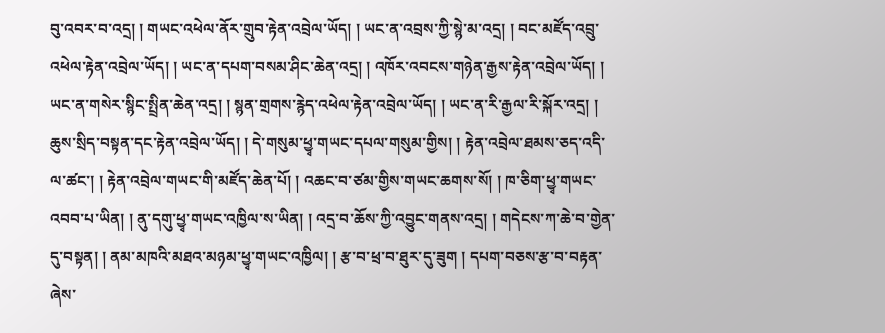བུ་འབར་བ་འདྲ། ། གཡང་འཕེལ་ནོར་གྲུབ་རྟེན་འབྲེལ་ཡོད། ། ཡང་ན་འབྲས་ཀྱི་སྙེ་མ་འདྲ། ། བང་མཛོད་འབྲུ་འཕེལ་རྟེན་འབྲེལ་ཡོད། ། ཡང་ན་དཔག་བསམ་ཤིང་ཆེན་འདྲ། ། འཁོར་འབངས་གཉེན་རྒྱས་རྟེན་འབྲེལ་ཡོད། ། ཡང་ན་གསེར་སྙིང་སྤྲིན་ཆེན་འདྲ། ། སྙན་གྲགས་རྙེད་འཕེལ་རྟེན་འབྲེལ་ཡོད། ། ཡང་ན་རི་རྒྱལ་རི་སྐོར་འདྲ། ། ཆུས་སྲིད་བསྟན་དང་རྟེན་འབྲེལ་ཡོད། ། དེ་གསུམ་ཕྱྭ་གཡང་དཔལ་གསུམ་གྱིས། ། རྟེན་འབྲེལ་ཐམས་ཅད་འདི་ལ་ཚང་། ། རྟེན་འབྲེལ་གཡང་གི་མཛོད་ཆེན་པོ། ། འཆང་བ་ཙམ་གྱིས་གཡང་ཆགས་སོ། ། ཁ་ཅིག་ཕྱྭ་གཡང་འབབ་པ་ཡིན། ། ནུ་དགུ་ཕྱྭ་གཡང་འཁྱིལ་ས་ཡིན། ། འདྲ་བ་ཆོས་ཀྱི་འབྱུང་གནས་འདྲ། ། གདེངས་ཀ་ཆེ་བ་གྱེན་དུ་བསྟན། ། ནམ་མཁའི་མཐའ་མཉམ་ཕྱྭ་གཡང་འཁྱིལ། ། རྩ་བ་ཕྲ་བ་ཐུར་དུ་ཟུག ། དཔག་བཅས་རྩ་བ་བརྟན་ཞེས་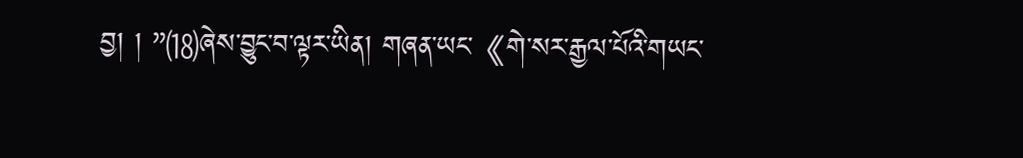བྱ། ། ”⒅ཞེས་བྱུང་བ་ལྟར་ཡིན། གཞན་ཡང་《གེ་སར་རྒྱལ་པོའི་གཡང་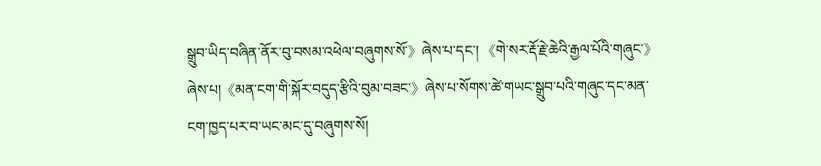སྒྲུབ་ཡིད་བཞིན་ནོར་བུ་བསམ་འཕེལ་བཞུགས་སོ་》ཞེས་པ་དང་། 《གེ་སར་རྡོ་རྗེ་ཆེའི་རྒྱལ་པོའི་གཞུང་》ཞེས་པ།《མན་ངག་གི་སྐོར་བདུད་རྩིའི་བུམ་བཟང་》ཞེས་པ་སོགས་ཚེ་གཡང་སྒྲུབ་པའི་གཞུང་དང་མན་ངག་ཁྱད་པར་བ་ཡང་མང་དུ་བཞུགས་སོ།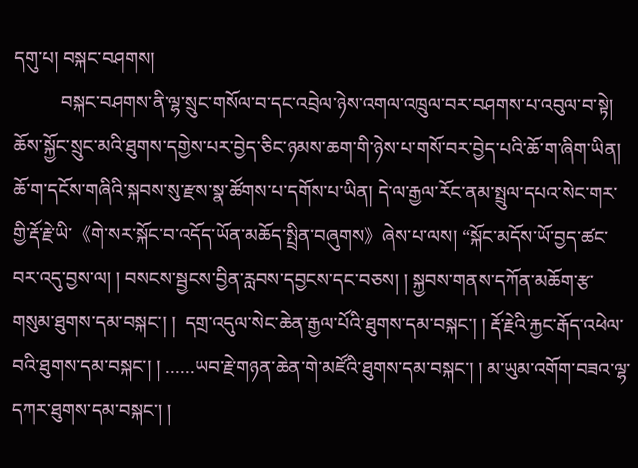དགུ་པ། བསྐང་བཤགས།
          བསྐང་བཤགས་ནི་ལྷ་སྲུང་གསོལ་བ་དང་འབྲེལ་ཉེས་འགལ་འཁྲུལ་བར་བཤགས་པ་འབུལ་བ་སྟེ། ཆོས་སྐྱོང་སྲུང་མའི་ཐུགས་དགྱེས་པར་བྱེད་ཅིང་ཉམས་ཆག་གི་ཉེས་པ་གསོ་བར་བྱེད་པའི་ཆོ་ག་ཞིག་ཡིན། ཆོ་ག་དངོས་གཞིའི་སྐབས་སུ་རྫས་སྣ་ཚོགས་པ་དགོས་པ་ཡིན། དེ་ལ་རྒྱལ་རོང་ནམ་སྤྲུལ་དཔའ་སེང་གར་གྱི་རྡོ་རྗེ་ཡི་《གེ་སར་སྐོང་བ་འདོད་ཡོན་མཆོད་སྤྲིན་བཞུགས》ཞེས་པ་ལས། “སྐོང་མདོས་ཡོ་བྱད་ཚང་བར་འདུ་བྱས་ལ། ། བསངས་སྦྱངས་བྱིན་རླབས་དབྱངས་དང་བཅས། ། སྐྱབས་གནས་དཀོན་མཆོག་རྩ་གསུམ་ཐུགས་དམ་བསྐང་། །  དགྲ་འདུལ་སེང་ཆེན་རྒྱལ་པོའི་ཐུགས་དམ་བསྐང་། ། རྡོ་རྗེའི་རྐྱང་རྒོད་འཕེལ་བའི་ཐུགས་དམ་བསྐང་། ། ......ཡབ་རྗེ་གཉན་ཆེན་གེ་མཛོའི་ཐུགས་དམ་བསྐང་། ། མ་ཡུམ་འགོག་བཟའ་ལྷ་དཀར་ཐུགས་དམ་བསྐང་། །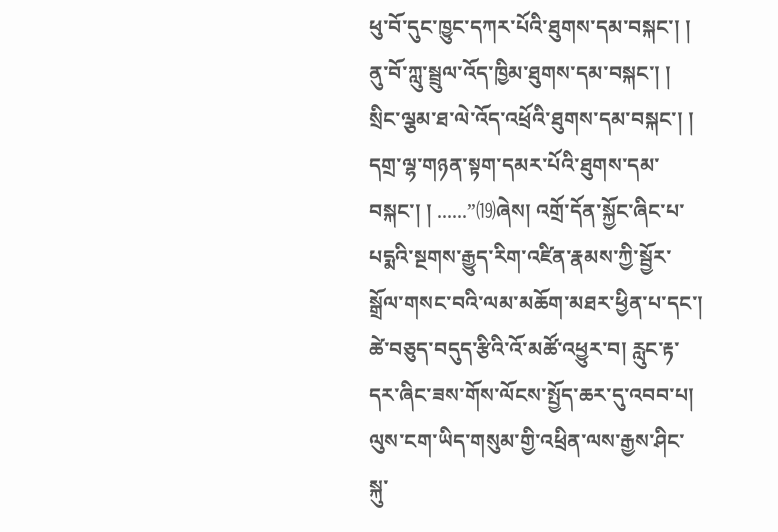ཕུ་བོ་དུང་ཁྱུང་དཀར་པོའི་ཐུགས་དམ་བསྐང་། ། ནུ་བོ་ཀླུ་སྦྲུལ་འོད་ཁྱིམ་ཐུགས་དམ་བསྐང་། ། སྲིང་ལྕམ་ཐ་ལེ་འོད་འཕྲོའི་ཐུགས་དམ་བསྐང་། །  དགྲ་ལྷ་གཉན་སྟག་དམར་པོའི་ཐུགས་དམ་བསྐང་། ། ......”⒆ཞེས། འགྲོ་དོན་སྐྱོང་ཞིང་པ་པདྨའི་སྔགས་རྒྱུད་རིག་འཛིན་རྣམས་ཀྱི་སྦྱོར་སྒྲོལ་གསང་བའི་ལམ་མཆོག་མཐར་ཕྱིན་པ་དང་། ཚེ་བཅུད་བདུད་རྩིའི་འོ་མཚོ་འཕྱུར་བ། རླུང་རྟ་དར་ཞིང་ཟས་གོས་ལོངས་སྤྱོད་ཆར་དུ་འབབ་པ། ལུས་ངག་ཡིད་གསུམ་གྱི་འཕྲིན་ལས་རྒྱས་ཤིང་སྐུ་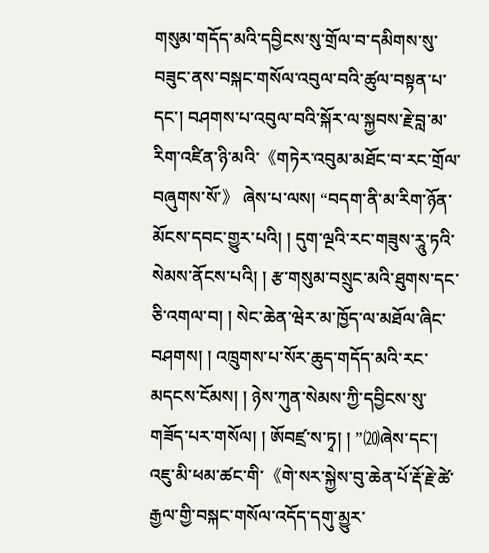གསུམ་གདོད་མའི་དབྱིངས་སུ་གྲོལ་བ་དམིགས་སུ་བཟུང་ནས་བསྐང་གསོལ་འབུལ་བའི་ཚུལ་བསྟན་པ་དང་། བཤགས་པ་འབུལ་བའི་སྐོར་ལ་སྐྱབས་རྗེ་བླ་མ་རིག་འཛིན་ཉི་མའི་《གཏེར་འབུམ་མཐོང་བ་རང་གྲོལ་བཞུགས་སོ་》 ཞེས་པ་ལས། “བདག་ནི་མ་རིག་ཉོན་མོངས་དབང་གྱུར་པའི། ། དུག་ལྔའི་རང་གཟུས་རཱུ་ཏའི་སེམས་ནོངས་པའི། ། རྩ་གསུམ་བསྲུང་མའི་ཐུགས་དང་ཅི་འགལ་བ། ། སེང་ཆེན་ཝེར་མ་ཁྱོད་ལ་མཐོལ་ཞིང་བཤགས། ། འཁྲུགས་པ་སོར་ཆུད་གདོད་མའི་རང་མདངས་ངོམས། ། ཉེས་ཀུན་སེམས་ཀྱི་དབྱིངས་སུ་གཟོད་པར་གསོལ། ། ཨོབཛྲ་ས་ཏྭ། ། ”⒇ཞེས་དང་། འཇུ་མི་ཕམ་ཚང་གི་《གེ་སར་སྐྱེས་བུ་ཆེན་པོ་རྡོ་རྗེ་ཚེ་རྒྱལ་གྱི་བསྐང་གསོལ་འདོད་དགུ་མྱུར་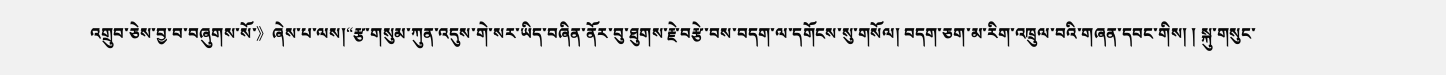འགྲུབ་ཅེས་བྱ་བ་བཞུགས་སོ་》ཞེས་པ་ལས།“རྩ་གསུམ་ཀུན་འདུས་གེ་སར་ཡིད་བཞིན་ནོར་བུ་ཐུགས་རྗེ་བརྩེ་བས་བདག་ལ་དགོངས་སུ་གསོལ། བདག་ཅག་མ་རིག་འཁྲུལ་བའི་གཞན་དབང་གིས། ། སྐུ་གསུང་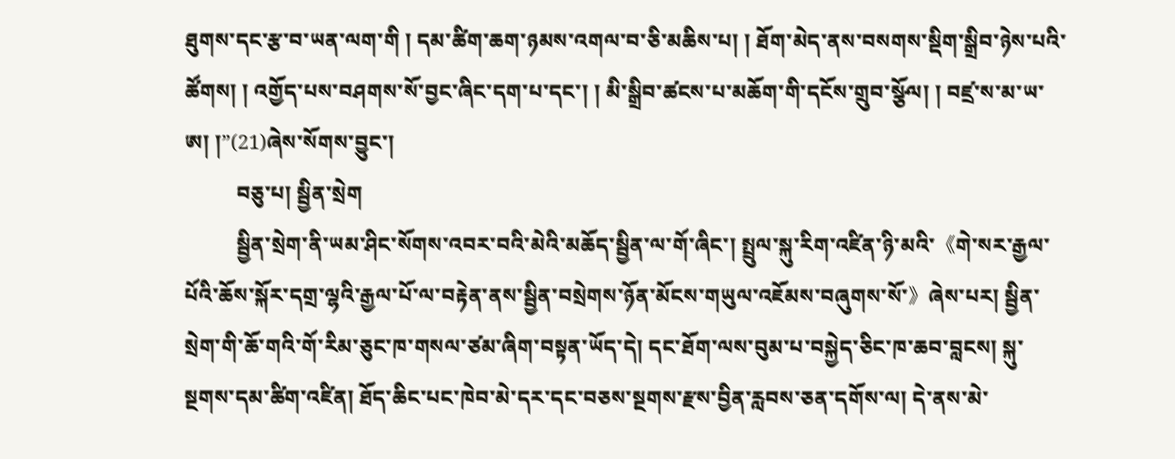ཐུགས་དང་རྩ་བ་ཡན་ལག་གི ། དམ་ཚིག་ཆག་ཉམས་འགལ་བ་ཅི་མཆིས་པ། ། ཐོག་མེད་ནས་བསགས་སྡིག་སྒྲིབ་ཉེས་པའི་ཚོགས། ། འགྱོད་པས་བཤགས་སོ་བྱང་ཞིང་དག་པ་དང་། ། མི་སྒྲིབ་ཚངས་པ་མཆོག་གི་དངོས་གྲུབ་སྩོལ། ། བཛྲ་ས་མ་ཡ་ཨ། །”(21)ཞེས་སོགས་བྱུང་།
          བཅུ་པ། སྦྱིན་སྲེག
          སྦྱིན་སྲེག་ནི་ཡམ་ཤིང་སོགས་འབར་བའི་མེའི་མཆོད་སྦྱིན་ལ་གོ་ཞིང་། སྤྲུལ་སྐུ་རིག་འཛིན་ཉི་མའི་《གེ་སར་རྒྱལ་པོའི་ཆོས་སྐོར་དགྲ་ལྷའི་རྒྱལ་པོ་ལ་བརྟེན་ནས་སྦྱིན་བསྲེགས་ཉོན་མོངས་གཡུལ་འཇོམས་བཞུགས་སོ་》ཞེས་པར། སྦྱིན་སྲེག་གི་ཆོ་གའི་གོ་རིམ་ཅུང་ཁ་གསལ་ཙམ་ཞིག་བསྟན་ཡོད་དེ། དང་ཐོག་ལས་བུམ་པ་བསྐྱེད་ཅིང་ཁ་ཆབ་བླངས། སྐུ་སྔགས་དམ་ཚིག་འཛིན། ཐོད་ཆིང་པང་ཁེབ་མེ་དར་དང་བཅས་སྔགས་རྫས་བྱིན་རླབས་ཅན་དགོས་ལ། དེ་ནས་མེ་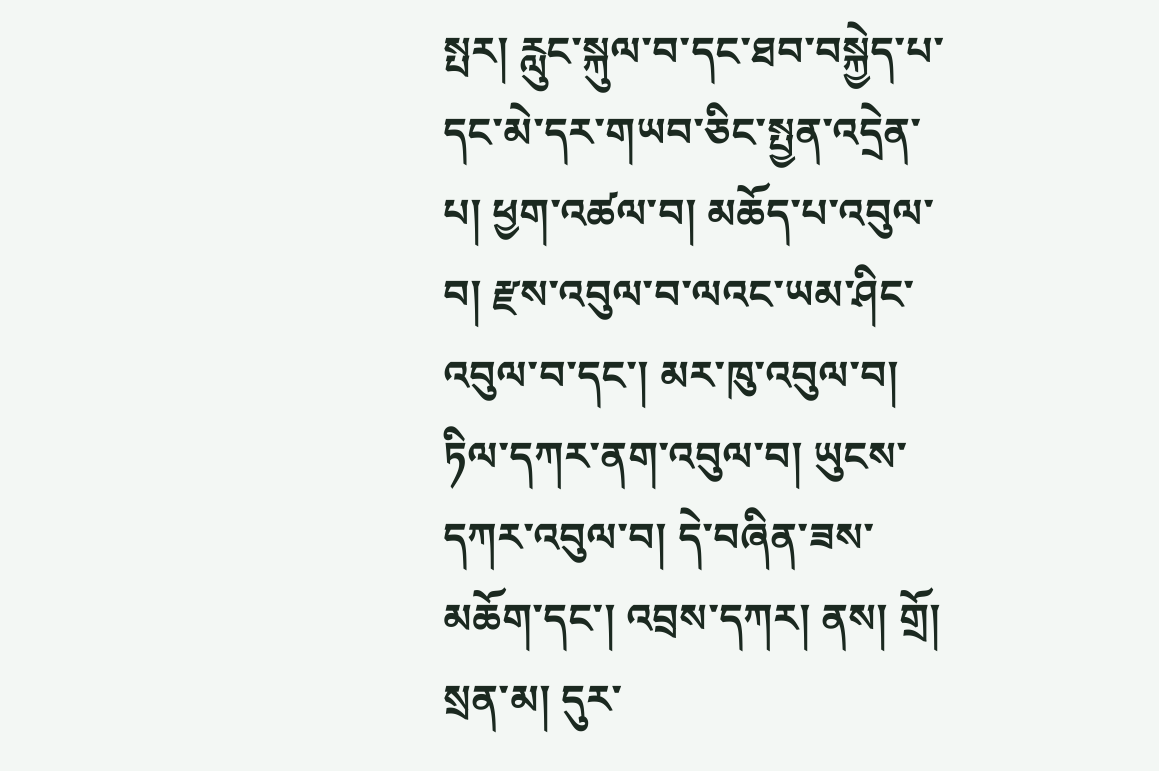སྤར། རླུང་སྐུལ་བ་དང་ཐབ་བསྐྱེད་པ་དང་མེ་དར་གཡབ་ཅིང་སྤྱན་འདྲེན་པ། ཕྱག་འཚལ་བ། མཆོད་པ་འབུལ་བ། རྫས་འབུལ་བ་ལའང་ཡམ་ཤིང་འབུལ་བ་དང་། མར་ཁུ་འབུལ་བ། ཏིལ་དཀར་ནག་འབུལ་བ། ཡུངས་དཀར་འབུལ་བ། དེ་བཞིན་ཟས་མཆོག་དང་། འབྲས་དཀར། ནས། གྲོ། སྲན་མ། དུར་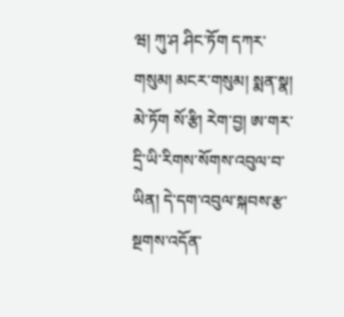ཝ། ཀུ་ཤ ཤིང་ཏོག དཀར་གསུམ། མངར་གསུམ། སྨན་སྣ། མེ་ཏོག སོ་རྩི། རེག་བྱ། ཨ་གར་དྲི་ཡི་རིགས་སོགས་འབུལ་བ་ཡིན། དེ་དག་འབུལ་སྐབས་རྩ་སྔགས་འདོན་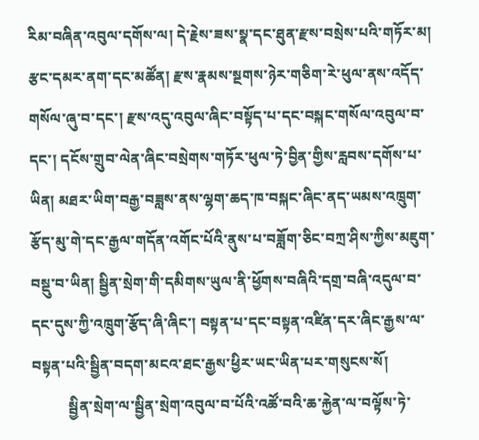རིམ་བཞིན་འབུལ་དགོས་ལ། དེ་རྗེས་ཟས་སྣ་དང་ཐུན་རྫས་བསྲེས་པའི་གཏོར་མ། རྩང་དམར་ནག་དང་མཚོན། རྫས་རྣམས་སྔགས་ཉེར་གཅིག་རེ་ཕུལ་ནས་འདོད་གསོལ་ཞུ་བ་དང་། རྫས་འདུ་འབུལ་ཞིང་བསྟོད་པ་དང་བསྐང་གསོལ་འབུལ་བ་དང་། དངོས་གྲུབ་ལེན་ཞིང་བསྲེགས་གཏོར་ཕུལ་ཏེ་བྱིན་གྱིས་རླབས་དགོས་པ་ཡིན། མཐར་ཡིག་བརྒྱ་བཟླས་ནས་ལྷག་ཆད་ཁ་བསྐང་ཞིང་ནད་ཡམས་འཁྲུག་རྩོད་མུ་གེ་དང་རྒྱལ་གདོན་འགོང་པོའི་ནུས་པ་བཟློག་ཅིང་བཀྲ་ཤིས་ཀྱིས་མཇུག་བསྡུ་བ་ཡིན། སྦྱིན་སྲེག་གི་དམིགས་ཡུལ་ནི་ཕྱོགས་བཞིའི་དགྲ་བཞི་འདུལ་བ་དང་དུས་ཀྱི་འཁྲུག་རྩོད་ཞི་ཞིང་། བསྟན་པ་དང་བསྟན་འཛིན་དར་ཞིང་རྒྱས་ལ་བསྟན་པའི་སྦྱིན་བདག་མངའ་ཐང་རྒྱས་ཕྱིར་ཡང་ཡིན་པར་གསུངས་སོ།
          སྦྱིན་སྲེག་ལ་སྦྱིན་སྲེག་འབུལ་བ་པོའི་འཚོ་བའི་ཆ་རྐྱེན་ལ་བལྟོས་ཏེ་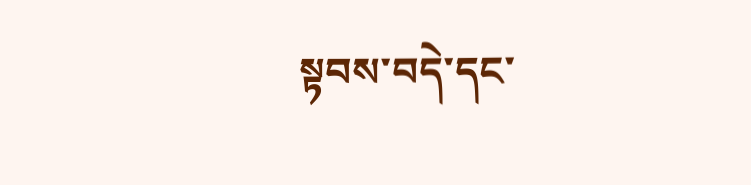སྟབས་བདེ་དང་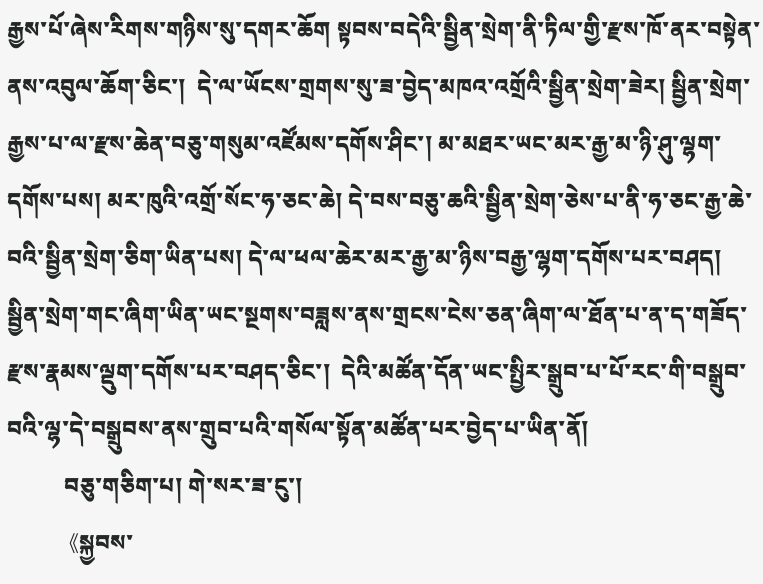རྒྱས་པོ་ཞེས་རིགས་གཉིས་སུ་དགར་ཆོག སྟབས་བདེའི་སྦྱིན་སྲེག་ནི་ཏིལ་གྱི་རྫས་ཁོ་ནར་བསྟེན་ནས་འབུལ་ཆོག་ཅིང་།  དེ་ལ་ཡོངས་གྲགས་སུ་ཟ་བྱེད་མཁའ་འགྲོའི་སྦྱིན་སྲེག་ཟེར། སྦྱིན་སྲེག་རྒྱས་པ་ལ་རྫས་ཆེན་བཅུ་གསུམ་འཛོམས་དགོས་ཤིང་། མ་མཐར་ཡང་མར་རྒྱ་མ་ཉི་ཤུ་ལྷག་དགོས་པས། མར་ཁུའི་འགྲོ་སོང་ཧ་ཅང་ཆེ། དེ་བས་བཅུ་ཆའི་སྦྱིན་སྲེག་ཅེས་པ་ནི་ཧ་ཅང་རྒྱ་ཆེ་བའི་སྦྱིན་སྲེག་ཅིག་ཡིན་པས། དེ་ལ་ཕལ་ཆེར་མར་རྒྱ་མ་ཉིས་བརྒྱ་ལྷག་དགོས་པར་བཤད། སྦྱིན་སྲེག་གང་ཞིག་ཡིན་ཡང་སྔགས་བཟླས་ནས་གྲངས་ངེས་ཅན་ཞིག་ལ་ཐོན་པ་ན་ད་གཟོད་རྫས་རྣམས་ལྡུག་དགོས་པར་བཤད་ཅིང་།  དེའི་མཚོན་དོན་ཡང་སྤྱིར་སྒྲུབ་པ་པོ་རང་གི་བསྒྲུབ་བའི་ལྷ་དེ་བསྒྲུབས་ནས་གྲུབ་པའི་གསོལ་སྟོན་མཚོན་པར་བྱེད་པ་ཡིན་ནོ།
          བཅུ་གཅིག་པ། གེ་སར་ཟ་ངུ་།
          《སྐྱབས་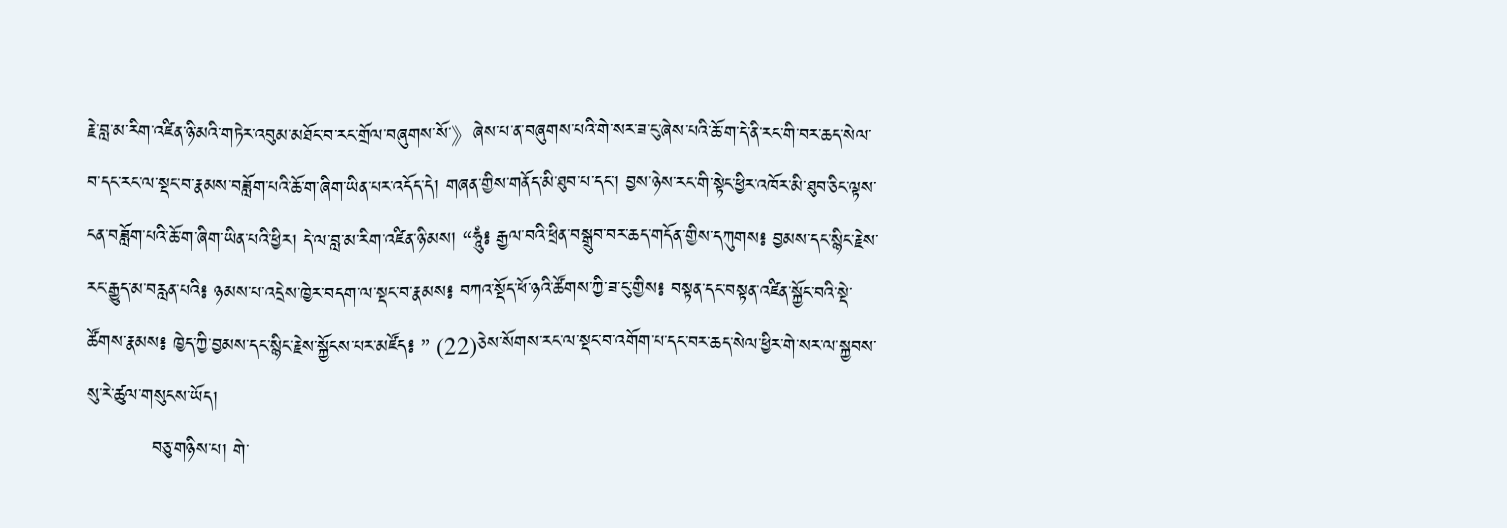རྗེ་བླ་མ་རིག་འཛིན་ཉི་མའི་གཏེར་འབུམ་མཐོང་བ་རང་གྲོལ་བཞུགས་སོ་》ཞེས་པ་ན་བཞུགས་པའི་གེ་སར་ཟ་ངུ་ཞེས་པའི་ཆོ་ག་དེ་ནི་རང་གི་བར་ཆད་སེལ་བ་དང་རང་ལ་སྡང་བ་རྣམས་བཟློག་པའི་ཆོ་ག་ཞིག་ཡིན་པར་འདོད་དེ། གཞན་གྱིས་གནོད་མི་ཐུབ་པ་དང་། བྱས་ཉེས་རང་གི་སྟེང་ཕྱིར་འཁོར་མི་ཐུབ་ཅིང་ལྟས་ངན་བཟློག་པའི་ཆོ་ག་ཞིག་ཡིན་པའི་ཕྱིར། དེ་ལ་བླ་མ་རིག་འཛིན་ཉི་མས། “ཧཱུཾ༔ རྒྱལ་བའི་ཕྲིན་བསྒྲུབ་བར་ཆད་གདོན་གྱིས་དཀུགས༔ བྱམས་དང་སྙིང་རྗེས་རང་རྒྱུད་མ་བརླན་པའི༔ ཉམས་པ་འདྲེས་ཁྱེར་བདག་ལ་སྡང་བ་རྣམས༔ བཀའ་སྡོད་ཕོ་ཉའི་ཚོགས་ཀྱི་ཟ་ངུ་གྱིས༔ བསྟན་དང་བསྟན་འཛིན་སྐྱོང་བའི་སྡེ་ཚོགས་རྣམས༔ ཁྱེད་ཀྱི་བྱམས་དང་སྙིང་རྗེས་སྐྱོངས་པར་མཛོད༔ ” (22)ཅེས་སོགས་རང་ལ་སྡང་བ་འགོག་པ་དང་བར་ཆད་སེལ་ཕྱིར་གེ་སར་ལ་སྐྱབས་སུ་རེ་ཚུལ་གསུངས་ཡོད།
          བཅུ་གཉིས་པ། གེ་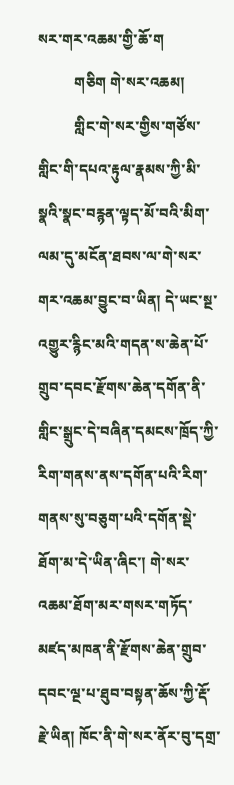སར་གར་འཆམ་གྱི་ཆོ་ག
          གཅིག གེ་སར་འཆམ།
          གླིང་གེ་སར་གྱིས་གཙོས་གླིང་གི་དཔའ་རྟུལ་རྣམས་ཀྱི་མི་སྣའི་སྣང་བརྙན་ལྟད་མོ་བའི་མིག་ལམ་དུ་མངོན་ཐབས་ལ་གེ་སར་གར་འཆམ་བྱུང་བ་ཡིན། དེ་ཡང་སྔ་འགྱུར་རྙིང་མའི་གདན་ས་ཆེན་པོ་གྲུབ་དབང་རྫོགས་ཆེན་དགོན་ནི་གླིང་སྒྲུང་དེ་བཞིན་དམངས་ཁྲོད་ཀྱི་རིག་གནས་ནས་དགོན་པའི་རིག་གནས་སུ་བཅུག་པའི་དགོན་སྡེ་ཐོག་མ་དེ་ཡིན་ཞིང་། གེ་སར་འཆམ་ཐོག་མར་གསར་གཏོད་མཛད་མཁན་ནི་རྫོགས་ཆེན་གྲུབ་དབང་ལྔ་པ་ཐུབ་བསྟན་ཆོས་ཀྱི་རྡོ་རྗེ་ཡིན། ཁོང་ནི་གེ་སར་ནོར་བུ་དགྲ་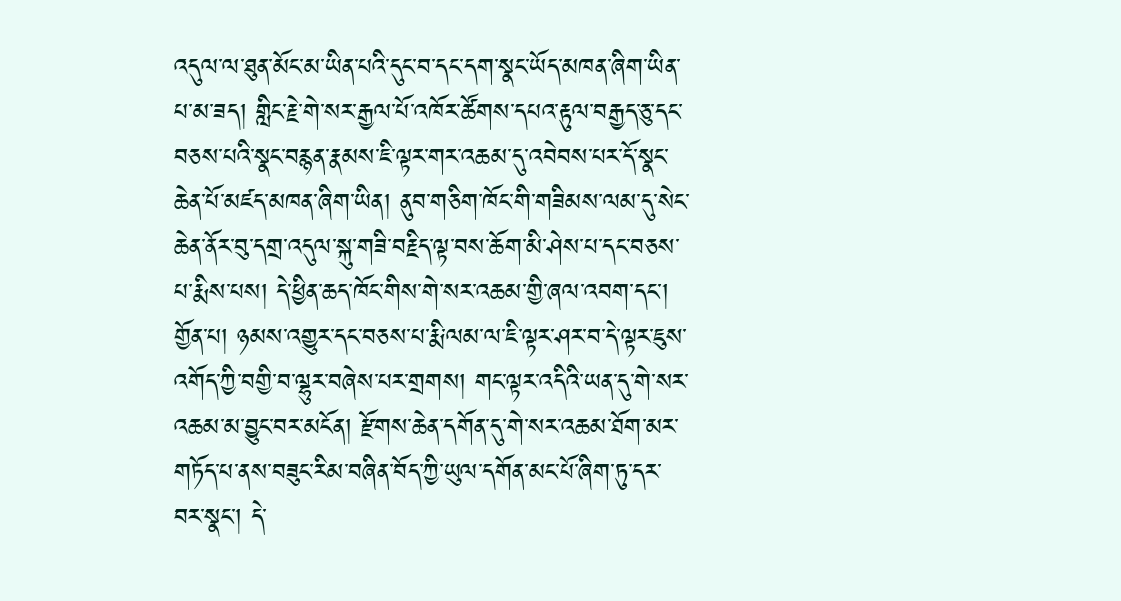འདུལ་ལ་ཐུན་མོང་མ་ཡིན་པའི་དུང་བ་དང་དག་སྣང་ཡོད་མཁན་ཞིག་ཡིན་པ་མ་ཟད། གླིང་རྗེ་གེ་སར་རྒྱལ་པོ་འཁོར་ཚོགས་དཔའ་རྟུལ་བརྒྱད་ཅུ་དང་བཅས་པའི་སྣང་བརྙན་རྣམས་ཇི་ལྟར་གར་འཆམ་དུ་འབེབས་པར་དོ་སྣང་ཆེན་པོ་མཛད་མཁན་ཞིག་ཡིན། ནུབ་གཅིག་ཁོང་གི་གཟིམས་ལམ་དུ་སེང་ཆེན་ནོར་བུ་དགྲ་འདུལ་སྐུ་གཟི་བརྗིད་ལྟ་བས་ཆོག་མི་ཤེས་པ་དང་བཅས་པ་རྨིས་པས། དེ་ཕྱིན་ཆད་ཁོང་གིས་གེ་སར་འཆམ་གྱི་ཞལ་འབག་དང་། གྱོན་པ། ཉམས་འགྱུར་དང་བཅས་པ་རྨི་ལམ་ལ་ཇི་ལྟར་ཤར་བ་དེ་ལྟར་ཇུས་འགོད་ཀྱི་བགྱི་བ་ལྷུར་བཞེས་པར་གྲགས། གང་ལྟར་འདིའི་ཡན་དུ་གེ་སར་འཆམ་མ་བྱུང་བར་མངོན། རྫོགས་ཆེན་དགོན་དུ་གེ་སར་འཆམ་ཐོག་མར་གཏོད་པ་ནས་བཟུང་རིམ་བཞིན་བོད་ཀྱི་ཡུལ་དགོན་མང་པོ་ཞིག་ཏུ་དར་བར་སྣང་། དེ་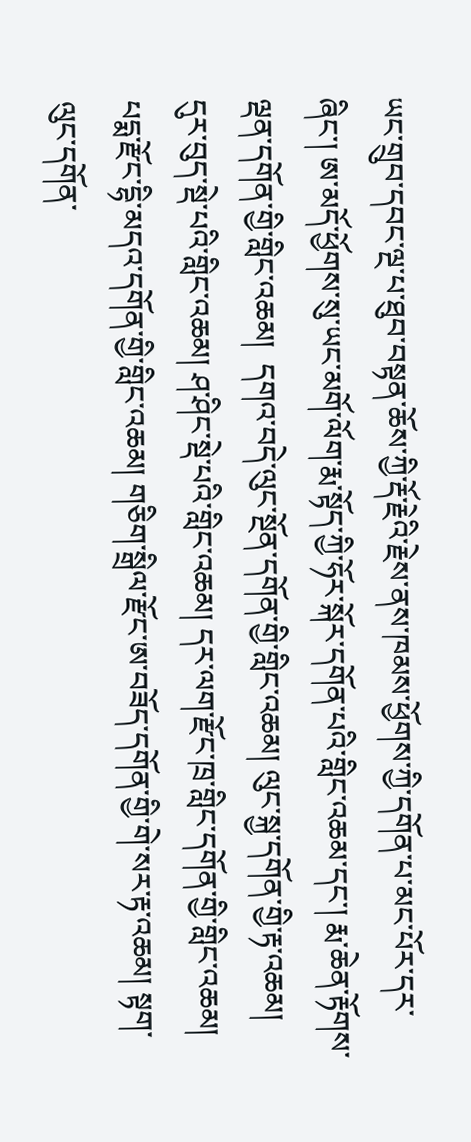ཡང་གྲུབ་དབང་ལྔ་པ་ཐུབ་བསྟན་ཆོས་ཀྱི་རྡོ་རྗེའི་རྗེས་ནས་ཁམས་ཕྱོགས་ཀྱི་དགོན་པ་མང་པོར་དར་ཞིང་། ཨ་མདོ་ཕྱོགས་སུ་ཡང་མགོ་ལོག་རྨ་སྟོད་ཀྱི་ཧོར་སྐོར་དགོན་པའི་གླིང་འཆམ་དང་། རྨ་ཆེན་རྟོགས་ལྡན་དགོན་གྱི་གླིང་འཆམ།  དགའ་བདེ་ལུང་སྔོན་དགོན་གྱི་གླིང་འཆམ། ལུང་སྐྱ་དགོན་གྱི་རྟ་འཆམ། དུར་བུད་སྡེ་པའི་གླིང་འཆམ། ཤ་ཤིང་སྡེ་པའི་གླིང་འཆམ། དར་ལག་རྫོང་ཁྲ་གླིང་དགོན་གྱི་གླིང་འཆམ། པདྨ་རྫོང་དྷི་མདའ་དགོན་གྱི་གླིང་འཆམ། གཅིག་སྒྲིལ་རྫོང་ཨ་བཟོད་དགོན་གྱི་གེ་སར་རྟ་འཆམ། སྟག་ལུང་དགོན་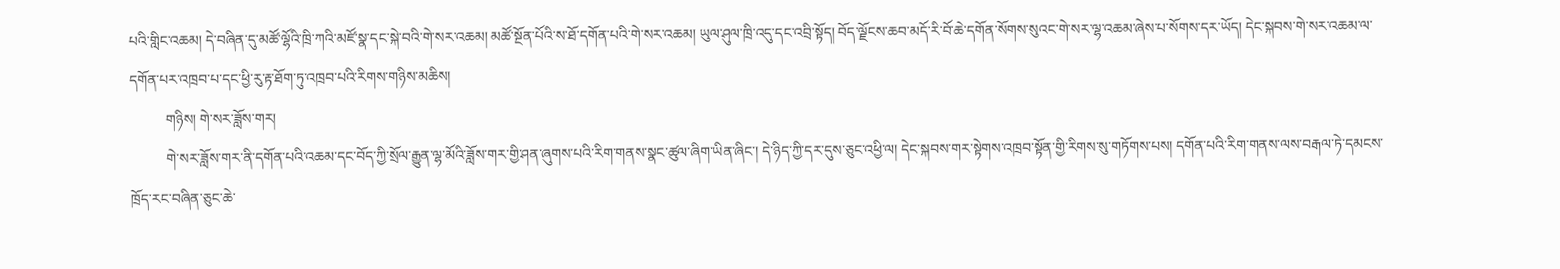པའི་གླིང་འཆམ། དེ་བཞིན་དུ་མཚོ་ལྷོའི་ཁྲི་ཀའི་མཛོ་སྣ་དང་སྐེ་བའི་གེ་སར་འཆམ། མཚོ་སྔོན་པོའི་ས་ཐོ་དགོན་པའི་གེ་སར་འཆམ། ཡུལ་ཤུལ་ཁྲི་འདུ་དང་འབྲི་སྟོད། བོད་ལྗོངས་ཆབ་མདོ་རི་བོ་ཆེ་དགོན་སོགས་སུའང་གེ་སར་ལྷ་འཆམ་ཞེས་པ་སོགས་དར་ཡོད། དེང་སྐབས་གེ་སར་འཆམ་ལ་དགོན་པར་འཁྲབ་པ་དང་ཕྱི་རུ་རྟ་ཐོག་ཏུ་འཁྲབ་པའི་རིགས་གཉིས་མཆིས།
          གཉིས། གེ་སར་ཟློས་གར།
          གེ་སར་ཟློས་གར་ནི་དགོན་པའི་འཆམ་དང་བོད་ཀྱི་སྲོལ་རྒྱུན་ལྷ་མོའི་ཟློས་གར་གྱི་ཤན་ཞུགས་པའི་རིག་གནས་སྣང་ཚུལ་ཞིག་ཡིན་ཞིང་། དེ་ཉིད་ཀྱི་དར་དུས་ཅུང་འཕྱི་ལ། དེང་སྐབས་གར་སྟེགས་འཁྲབ་སྟོན་གྱི་རིགས་སུ་གཏོགས་པས། དགོན་པའི་རིག་གནས་ལས་བརྒལ་ཏེ་དམངས་ཁྲོད་རང་བཞིན་ཅུང་ཆེ་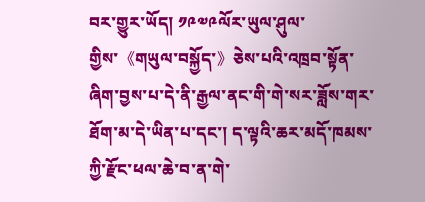བར་གྱུར་ཡོད། ༡༩༧༩ལོར་ཡུལ་ཤུལ་གྱིས་《གཡུལ་བསྐྱོད་》ཅེས་པའི་འཁྲབ་སྟོན་ཞིག་བྱས་པ་དེ་ནི་རྒྱལ་ནང་གི་གེ་སར་ཟློས་གར་ཐོག་མ་དེ་ཡིན་པ་དང་། ད་ལྟའི་ཆར་མདོ་ཁམས་ཀྱི་རྫོང་ཕལ་ཆེ་བ་ན་གེ་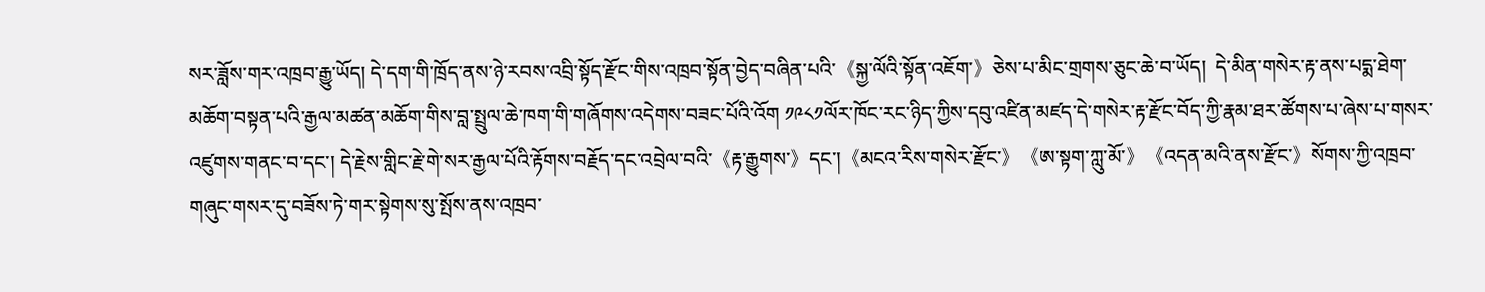སར་ཟློས་གར་འཁྲབ་རྒྱུ་ཡོད། དེ་དག་གི་ཁྲོད་ནས་ཉེ་རབས་འབྲི་སྟོད་རྫོང་གིས་འཁྲབ་སྟོན་བྱེད་བཞིན་པའི་《སྐྱ་ལོའི་སྟོན་འཇོག་》ཅེས་པ་མིང་གྲགས་ཅུང་ཆེ་བ་ཡོད།  དེ་མིན་གསེར་རྟ་ནས་པདྨ་ཐེག་མཆོག་བསྟན་པའི་རྒྱལ་མཚན་མཆོག་གིས་བླ་སྤྲུལ་ཆེ་ཁག་གི་གཞོགས་འདེགས་བཟང་པོའི་འོག ༡༩༨༡ལོར་ཁོང་རང་ཉིད་ཀྱིས་དབུ་འཛིན་མཛད་དེ་གསེར་རྟ་རྫོང་བོད་ཀྱི་རྣམ་ཐར་ཚོགས་པ་ཞེས་པ་གསར་འཛུགས་གནང་བ་དང་། དེ་རྗེས་གླིང་རྗེ་གེ་སར་རྒྱལ་པོའི་རྟོགས་བརྗོད་དང་འབྲེལ་བའི་《རྟ་རྒྱུགས་》དང་།《མངའ་རིས་གསེར་རྫོང་》《ཨ་སྟག་ཀླུ་མོ་》《འདན་མའི་ནས་རྫོང་》སོགས་ཀྱི་འཁྲབ་གཞུང་གསར་དུ་བཟོས་ཏེ་གར་སྟེགས་སུ་སྤོས་ནས་འཁྲབ་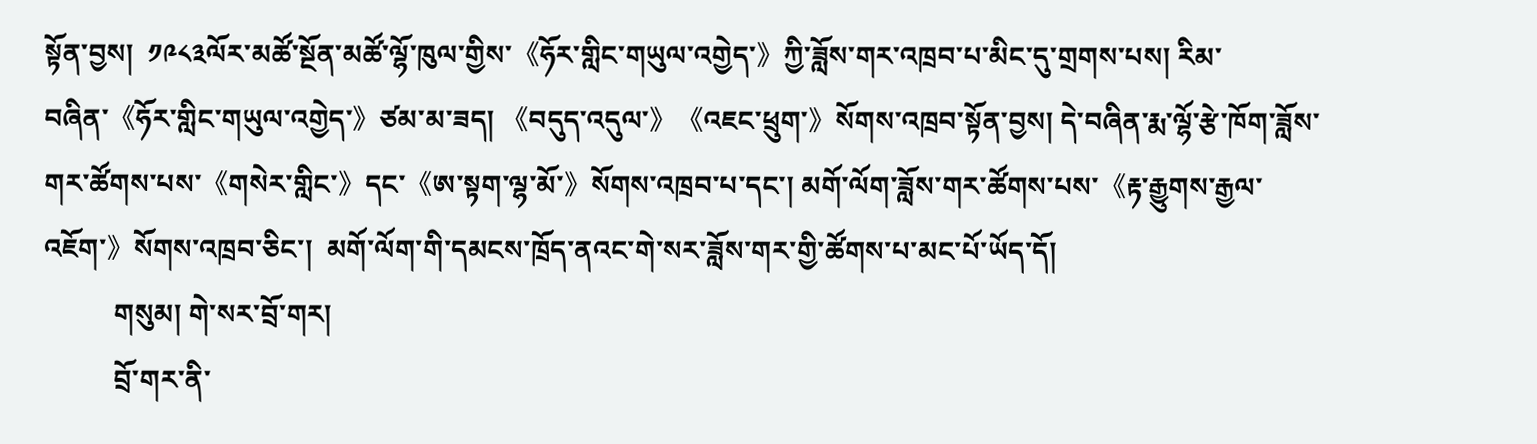སྟོན་བྱས།  ༡༩༨༣ལོར་མཚོ་སྔོན་མཚོ་ལྷོ་ཁུལ་གྱིས་《ཧོར་གླིང་གཡུལ་འགྱེད་》ཀྱི་ཟློས་གར་འཁྲབ་པ་མིང་དུ་གྲགས་པས། རིམ་བཞིན་《ཧོར་གླིང་གཡུལ་འགྱེད་》ཙམ་མ་ཟད། 《བདུད་འདུལ་》《འཇང་ཕྲུག་》སོགས་འཁྲབ་སྟོན་བྱས། དེ་བཞིན་རྨ་ལྷོ་རྩེ་ཁོག་ཟློས་གར་ཚོགས་པས་《གསེར་གླིང་》དང་《ཨ་སྟག་ལྷ་མོ་》སོགས་འཁྲབ་པ་དང་། མགོ་ལོག་ཟློས་གར་ཚོགས་པས་《རྟ་རྒྱུགས་རྒྱལ་འཇོག་》སོགས་འཁྲབ་ཅིང་།  མགོ་ལོག་གི་དམངས་ཁྲོད་ནའང་གེ་སར་ཟློས་གར་གྱི་ཚོགས་པ་མང་པོ་ཡོད་དོ།
          གསུམ། གེ་སར་བྲོ་གར།
          བྲོ་གར་ནི་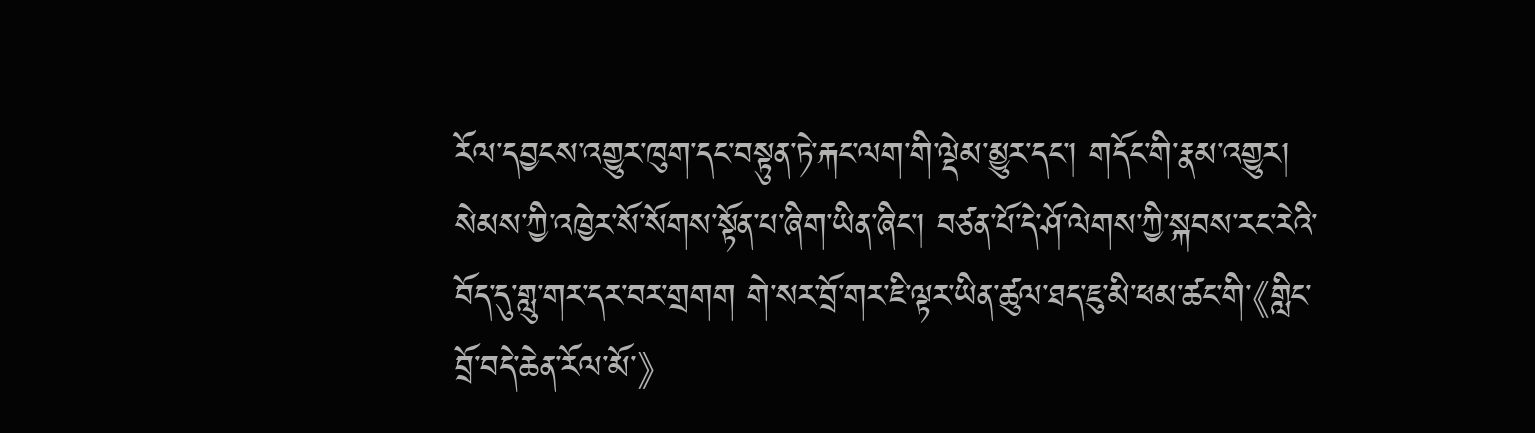རོལ་དབྱངས་འགྱུར་ཁུག་དང་བསྟུན་ཏེ་རྐང་ལག་གི་ལྡེམ་མྱུར་དང་། གདོང་གི་རྣམ་འགྱུར། སེམས་ཀྱི་འཁྱེར་སོ་སོགས་སྟོན་པ་ཞིག་ཡིན་ཞིང་། བཙན་པོ་དེ་ཤོ་ལེགས་ཀྱི་སྐབས་རང་རེའི་བོད་དུ་གླུ་གར་དར་བར་གྲགག གེ་སར་བྲོ་གར་ཇི་ལྟར་ཡིན་ཚུལ་ཐད་ཇུ་མི་ཕམ་ཚང་གི་《གླིང་བྲོ་བདེ་ཆེན་རོལ་མོ་》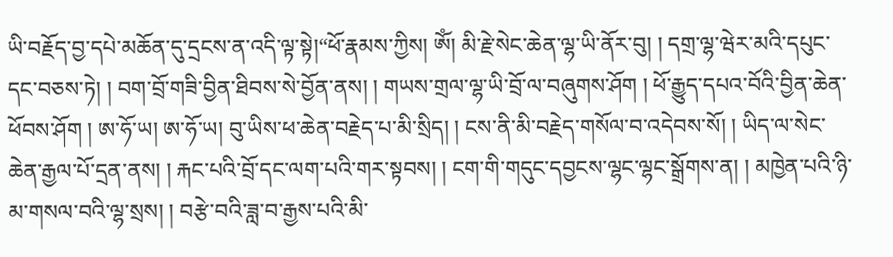ཡི་བརྗོད་བྱ་དཔེ་མཆོན་དུ་དྲངས་ན་འདི་ལྟ་སྟེ།“ཕོ་རྣམས་ཀྱིས། ཨོཾ། མི་རྗེ་སེང་ཆེན་ལྷ་ཡི་ནོར་བུ། ། དགྲ་ལྷ་ཝེར་མའི་དཔུང་དང་བཅས་ཏེ། ། བག་བྲོ་གཟི་བྱིན་ཐིབས་སེ་བྱོན་ནས། ། གཡས་གྲལ་ལྷ་ཡི་བྲོ་ལ་བཞུགས་ཤོག ། ཕོ་རྒྱུད་དཔའ་བོའི་བྱིན་ཆེན་ཕོབས་ཤོག ། ཨ་ཧོ་ཡ། ཨ་ཧོ་ཡ། བུ་ཡིས་ཕ་ཆེན་བརྗེད་པ་མི་སྲིད། ། ངས་ནི་མི་བརྗེད་གསོལ་བ་འདེབས་སོ། ། ཡིད་ལ་སེང་ཆེན་རྒྱལ་པོ་དྲན་ནས། ། རྐང་པའི་བྲོ་དང་ལག་པའི་གར་སྟབས། ། ངག་གི་གདུང་དབྱངས་ལྷང་ལྷང་སྒྲོགས་ན། ། མཁྱེན་པའི་ཉི་མ་གསལ་བའི་ལྷ་སྲས། ། བརྩེ་བའི་ཟླ་བ་རྒྱས་པའི་མི་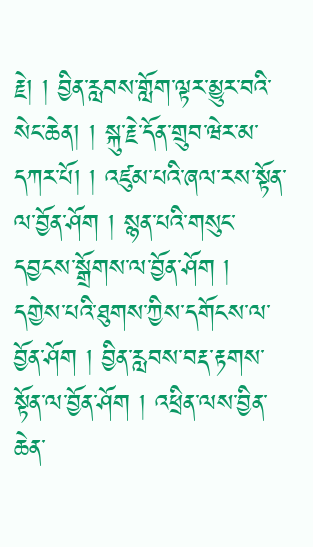རྗེ། ། བྱིན་རླབས་གློག་ལྟར་མྱུར་བའི་སེང་ཆེན། ། སྐུ་རྗེ་དོན་གྲུབ་ཝེར་མ་དཀར་པོ། ། འཛུམ་པའི་ཞལ་རས་སྟོན་ལ་བྱོན་ཤོག ། སྙན་པའི་གསུང་དབྱངས་སྒྲོགས་ལ་བྱོན་ཤོག ། དགྱེས་པའི་ཐུགས་ཀྱིས་དགོངས་ལ་བྱོན་ཤོག ། བྱིན་རླབས་བརྡ་རྟགས་སྟོན་ལ་བྱོན་ཤོག ། འཕྲིན་ལས་བྱིན་ཆེན་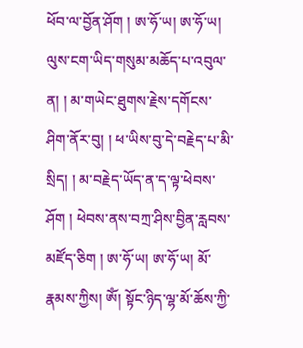ཕོབ་ལ་བྱོན་ཤོག ། ཨ་ཧོ་ཡ། ཨ་ཧོ་ཡ། ལུས་ངག་ཡིད་གསུམ་མཆོད་པ་འབུལ་ན། ། མ་གཡེང་ཐུགས་རྗེས་དགོངས་ཤིག་ནོར་བུ། ། ཕ་ཡིས་བུ་དེ་བརྗེད་པ་མི་སྲིད། ། མ་བརྗེད་ཡོད་ན་ད་ལྟ་ཕེབས་ཤོག ། ཕེབས་ནས་བཀྲ་ཤིས་བྱིན་རླབས་མཛོད་ཅིག ། ཨ་ཧོ་ཡ། ཨ་ཧོ་ཡ། མོ་རྣམས་ཀྱིས། ཨོཾ། སྟོང་ཉིད་ལྷ་མོ་ཆོས་ཀྱི་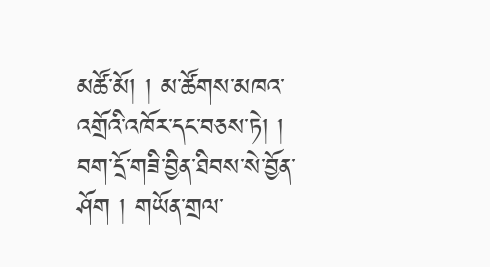མཚོ་མོ། ། མ་ཚོགས་མཁའ་འགྲོའི་འཁོར་དང་བཅས་ཏེ། ། བག་དྲོ་གཟི་བྱིན་ཐིབས་སེ་བྱོན་ཤོག ། གཡོན་གྲལ་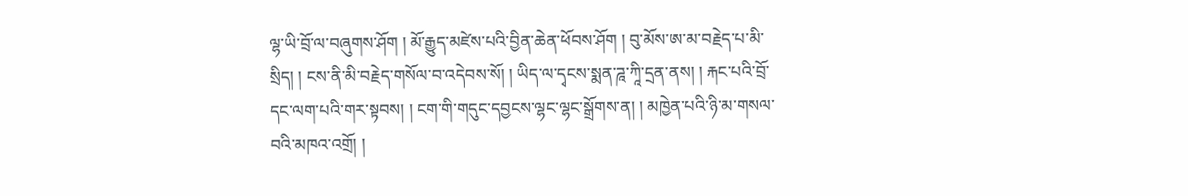ལྷ་ཡི་བྲོ་ལ་བཞུགས་ཤོག ། མོ་རྒྱུད་མཛེས་པའི་བྱིན་ཆེན་ཕོབས་ཤོག ། བུ་མོས་ཨ་མ་བརྗེད་པ་མི་སྲིད། ། ངས་ནི་མི་བརྗེད་གསོལ་བ་འདེབས་སོ། ། ཡིད་ལ་དྭངས་སྨན་ཌཱ་ཀཱི་དྲན་ནས། ། རྐང་པའི་བྲོ་དང་ལག་པའི་གར་སྟབས། ། ངག་གི་གདུང་དབྱངས་ལྷང་ལྷང་སྒྲོགས་ན། ། མཁྱེན་པའི་ཉི་མ་གསལ་བའི་མཁའ་འགྲོ། །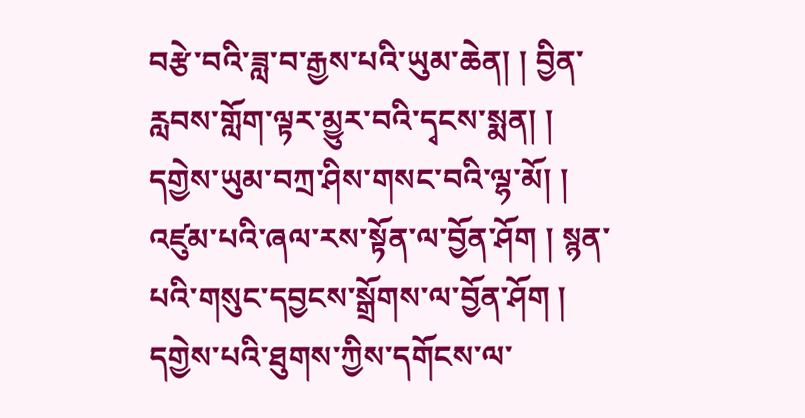བརྩེ་བའི་ཟླ་བ་རྒྱས་པའི་ཡུམ་ཆེན། ། བྱིན་རླབས་གློག་ལྟར་མྱུར་བའི་དྭངས་སྨན། ། དགྱེས་ཡུམ་བཀྲ་ཤིས་གསང་བའི་ལྷ་མོ། ། འཛུམ་པའི་ཞལ་རས་སྟོན་ལ་བྱོན་ཤོག ། སྙན་པའི་གསུང་དབྱངས་སྒྲོགས་ལ་བྱོན་ཤོག ། དགྱེས་པའི་ཐུགས་ཀྱིས་དགོངས་ལ་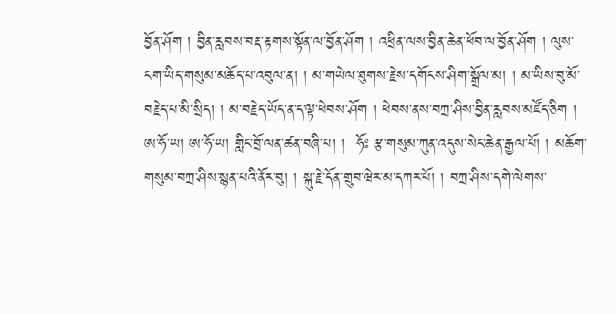བྱོན་ཤོག ། བྱིན་རླབས་བརྡ་རྟགས་སྟོན་ལ་བྱོན་ཤོག ། འཕྲིན་ལས་བྱིན་ཆེན་ཕོབ་ལ་བྱོན་ཤོག ། ལུས་ངག་ཡིད་གསུམ་མཆོད་པ་འབུལ་ན། ། མ་གཡེལ་ཐུགས་རྗེས་དགོངས་ཤིག་སྒྲོལ་མ། ། མ་ཡིས་བུ་མོ་བརྗེད་པ་མི་སྲིད། ། མ་བརྗེད་ཡོད་ན་ད་ལྟ་ཕེབས་ཤོག ། ཕེབས་ནས་བཀྲ་ཤིས་བྱིན་རླབས་མཛོད་ཅིག ། ཨ་ཧོ་ཡ། ཨ་ཧོ་ཡ། གླིང་བྲོ་ལན་ཚན་བཞི་པ། །  ཧོཿ རྩ་གསུམ་ཀུན་འདུས་སེང་ཆེན་རྒྱལ་པོ། ། མཆོག་གསུམ་བཀྲ་ཤིས་སྙན་པའི་ནོར་བུ། ། སྐུ་རྗེ་དོན་གྲུབ་ཝེར་མ་དཀར་པོ། ། བཀྲ་ཤིས་དགེ་ལེགས་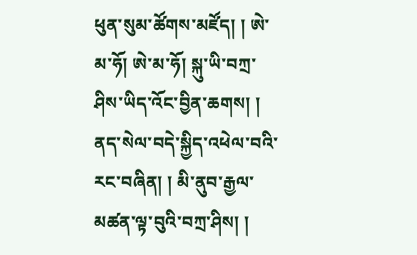ཕུན་སུམ་ཚོགས་མཛོད། ། ཨེ་མ་ཧོ། ཨེ་མ་ཧོ། སྐུ་ཡི་བཀྲ་ཤིས་ཡིད་འོང་བྱིན་ཆགས། ། ནད་སེལ་བདེ་སྐྱིད་འཕེལ་བའི་རང་བཞིན། ། མི་ནུབ་རྒྱལ་མཚན་ལྟ་བུའི་བཀྲ་ཤིས། །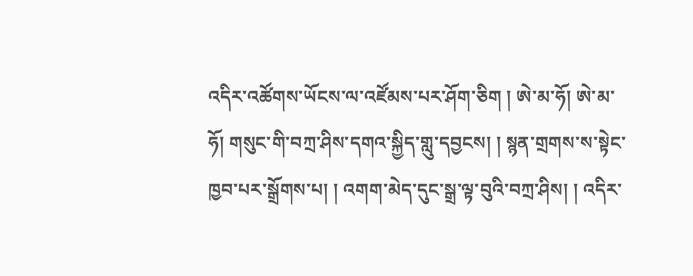འདིར་འཚོགས་ཡོངས་ལ་འཛོམས་པར་ཤོག་ཅིག ། ཨེ་མ་ཧོ། ཨེ་མ་ཧོ། གསུང་གི་བཀྲ་ཤིས་དགའ་སྐྱིད་གླུ་དབྱངས། ། སྙན་གྲགས་ས་སྟེང་ཁྱབ་པར་སྒྲོགས་པ། ། འགག་མེད་དུང་སྒྲ་ལྟ་བུའི་བཀྲ་ཤིས། ། འདིར་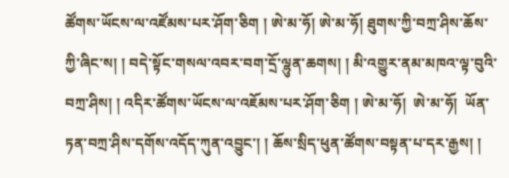ཚོགས་ཡོངས་ལ་འཛོམས་པར་ཤོག་ཅིག ། ཨེ་མ་ཧོ། ཨེ་མ་ཧོ། ཐུགས་ཀྱི་བཀྲ་ཤིས་ཆོས་ཀྱི་ཞིང་ས། ། བདེ་སྟོང་གསལ་འབར་བག་དྲོ་ལྷུན་ཆགས། ། མི་འགྱུར་ནམ་མཁའ་ལྟ་བུའི་བཀྲ་ཤིས། ། འདིར་ཚོགས་ཡོངས་ལ་འཇོམས་པར་ཤོག་ཅིག ། ཨེ་མ་ཧོ།  ཨེ་མ་ཧོ།  ཡོན་ཏན་བཀྲ་ཤིས་དགོས་འདོད་ཀུན་འབྱུང་། ། ཆོས་སྲིད་ཕུན་ཚོགས་བསྟན་པ་དར་རྒྱས། །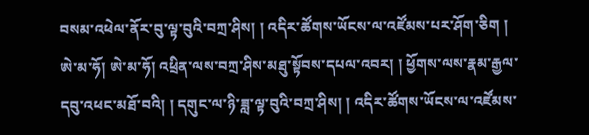བསམ་འཕེལ་ནོར་བུ་ལྟ་བུའི་བཀྲ་ཤིས། ། འདིར་ཚོགས་ཡོངས་ལ་འཛོམས་པར་ཤོག་ཅིག ། ཨེ་མ་ཧོ། ཨེ་མ་ཧོ། འཕྲིན་ལས་བཀྲ་ཤིས་མཐུ་སྟོབས་དཔལ་འབར། ། ཕྱོགས་ལས་རྣམ་རྒྱལ་དབུ་འཕང་མཐོ་བའི། ། དགུང་ལ་ཉི་ཟླ་ལྟ་བུའི་བཀྲ་ཤིས། ། འདིར་ཚོགས་ཡོངས་ལ་འཛོམས་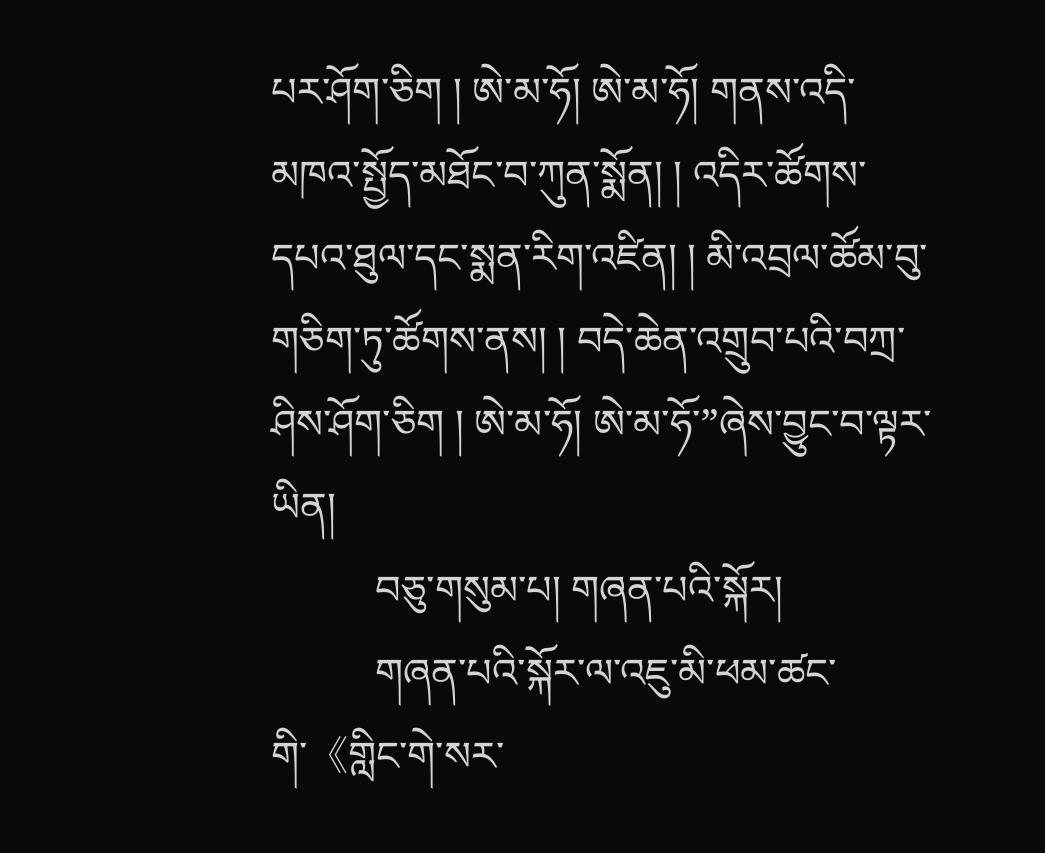པར་ཤོག་ཅིག ། ཨེ་མ་ཧོ། ཨེ་མ་ཧོ། གནས་འདི་མཁའ་སྤྱོད་མཐོང་བ་ཀུན་སྨོན། ། འདིར་ཚོགས་དཔའ་ཐུལ་དང་སྨན་རིག་འཛིན། ། མི་འབྲལ་ཚོམ་བུ་གཅིག་ཏུ་ཚོགས་ནས། ། བདེ་ཆེན་འགྲུབ་པའི་བཀྲ་ཤིས་ཤོག་ཅིག ། ཨེ་མ་ཧོ། ཨེ་མ་ཧོ་”ཞེས་བྱུང་བ་ལྟར་ཡིན།
          བཅུ་གསུམ་པ། གཞན་པའི་སྐོར།
          གཞན་པའི་སྐོར་ལ་འཇུ་མི་ཕམ་ཚང་གི་《གླིང་གེ་སར་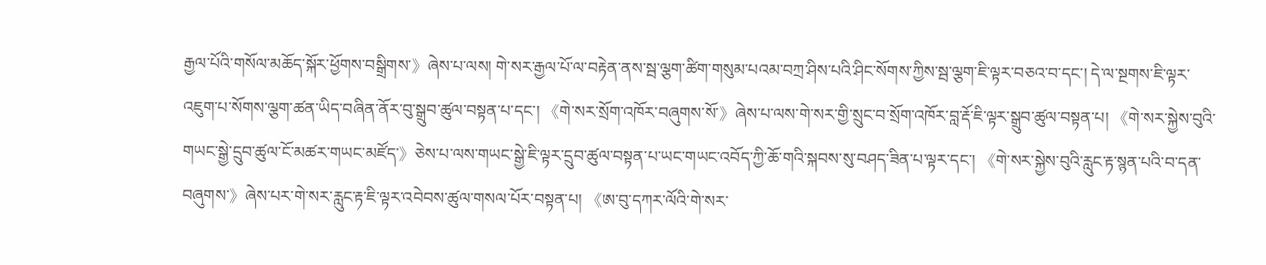རྒྱལ་པོའི་གསོལ་མཆོད་སྐོར་ཕྱོགས་བསྒྲིགས་》ཞེས་པ་ལས། གེ་སར་རྒྱལ་པོ་ལ་བརྟེན་ནས་སྦ་ལྕག་ཚིག་གསུམ་པའམ་བཀྲ་ཤིས་པའི་ཤིང་སོགས་ཀྱིས་སྦ་ལྕག་ཇི་ལྟར་བཅའ་བ་དང་། དེ་ལ་སྔགས་ཇི་ལྟར་འཇུག་པ་སོགས་ལྕག་ཚན་ཡིད་བཞིན་ནོར་བུ་སྒྲུབ་ཚུལ་བསྟན་པ་དང་། 《གེ་སར་སྲོག་འཁོར་བཞུགས་སོ་》ཞེས་པ་ལས་གེ་སར་གྱི་སྲུང་བ་སྲོག་འཁོར་བླ་རྡོ་ཇི་ལྟར་སྒྲུབ་ཚུལ་བསྟན་པ། 《གེ་སར་སྐྱེས་བུའི་གཡང་སྒྱེ་དྲུབ་ཚུལ་ངོ་མཚར་གཡང་མཛོད་》ཅེས་པ་ལས་གཡང་སྒྱེ་ཇི་ལྟར་དྲུབ་ཚུལ་བསྟན་པ་ཡང་གཡང་འབོད་ཀྱི་ཆོ་གའི་སྐབས་སུ་བཤད་ཟིན་པ་ལྟར་དང་། 《གེ་སར་སྐྱེས་བུའི་རླུང་རྟ་སྙན་པའི་བ་དན་བཞུགས་》ཞེས་པར་གེ་སར་རླུང་རྟ་ཇི་ལྟར་འབེབས་ཚུལ་གསལ་པོར་བསྟན་པ། 《ཨ་བུ་དཀར་ལོའི་གེ་སར་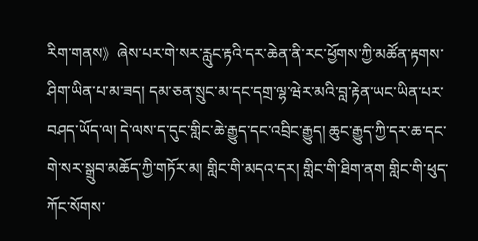རིག་གནས》ཞེས་པར་གེ་སར་རླུང་རྟའི་དར་ཆེན་ནི་རང་ཕྱོགས་ཀྱི་མཚོན་རྟགས་ཤིག་ཡིན་པ་མ་ཟད། དམ་ཅན་སྲུང་མ་དང་དགྲ་ལྷ་ཝེར་མའི་བླ་རྟེན་ཡང་ཡིན་པར་བཤད་ཡོད་ལ། དེ་ལས་ད་དུང་གླིང་ཆེ་རྒྱུད་དང་འབྲིང་རྒྱུད། ཆུང་རྒྱུད་ཀྱི་དར་ཆ་དང་གེ་སར་སྒྲུབ་མཆོད་ཀྱི་གཏོར་མ། གླིང་གི་མདའ་དར། གླིང་གི་ཐིག་ནག གླིང་གི་ཕུད་ཀོང་སོགས་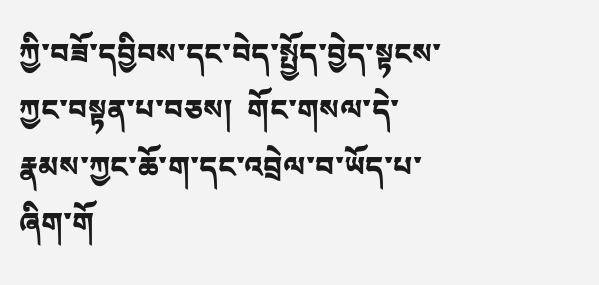ཀྱི་བཟོ་དབྱིབས་དང་བེད་སྤྱོད་བྱེད་སྟངས་ཀྱང་བསྟན་པ་བཅས།  གོང་གསལ་དེ་རྣམས་ཀྱང་ཆོ་ག་དང་འབྲེལ་བ་ཡོད་པ་ཞིག་གོ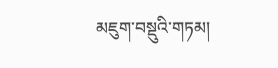མཇུག་བསྡུའི་གཏམ།